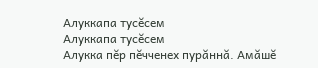Алуккапа тусĕсем
Алуккапа тусĕсем
Алукка пĕр пĕчченех пурăннă. Амăшĕ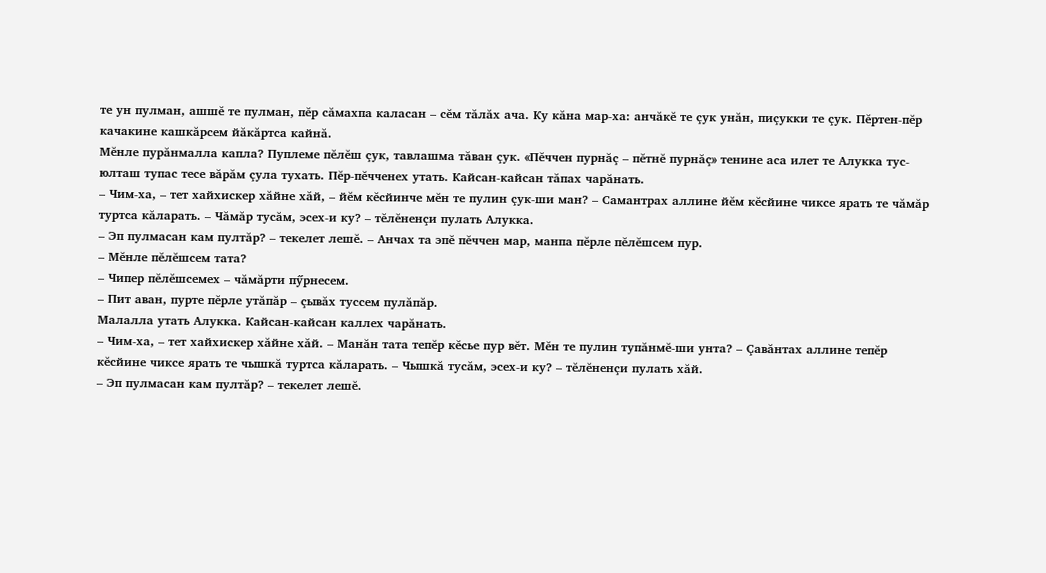те ун пулман, ашшĕ те пулман, пĕр сăмахпа каласан – сĕм тăлăх ача. Ку кăна мар-ха: анчăкĕ те çук унăн, пиçукки те çук. Пĕртен-пĕр качакине кашкăрсем йăкăртса кайнă.
Мĕнле пурăнмалла капла? Пуплеме пĕлĕш çук, тавлашма тăван çук. «Пĕччен пурнăç – пĕтнĕ пурнăç» тенине аса илет те Алукка тус-юлташ тупас тесе вăрăм çула тухать. Пĕр-пĕчченех утать. Кайсан-кайсан тăпах чарăнать.
– Чим-ха, – тет хайхискер хăйне хăй, – йĕм кĕсйинче мĕн те пулин çук-ши ман? – Самантрах аллине йĕм кĕсйине чиксе ярать те чăмăр туртса кăларать. – Чăмăр тусăм, эсех-и ку? – тĕлĕненçи пулать Алукка.
– Эп пулмасан кам пултăр? – текелет лешĕ. – Анчах та эпĕ пĕччен мар, манпа пĕрле пĕлĕшсем пур.
– Мĕнле пĕлĕшсем тата?
– Чипер пĕлĕшсемех – чăмăрти пӳрнесем.
– Пит аван, пурте пĕрле утăпăр – çывăх туссем пулăпăр.
Малалла утать Алукка. Кайсан-кайсан каллех чарăнать.
– Чим-ха, – тет хайхискер хăйне хăй. – Манăн тата тепĕр кĕсье пур вĕт. Мĕн те пулин тупăнмĕ-ши унта? – Çавăнтах аллине тепĕр кĕсйине чиксе ярать те чышкă туртса кăларать. – Чышкă тусăм, эсех-и ку? – тĕлĕненçи пулать хăй.
– Эп пулмасан кам пултăр? – текелет лешĕ.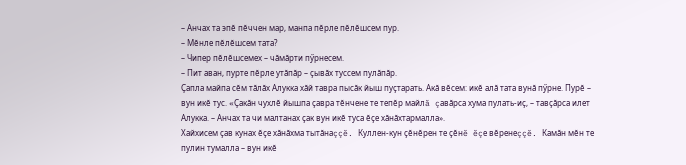– Анчах та эпĕ пĕччен мар, манпа пĕрле пĕлĕшсем пур.
– Мĕнле пĕлĕшсем тата?
– Чипер пĕлĕшсемех – чăмăрти пӳрнесем.
– Пит аван, пурте пĕрле утăпăр – çывăх туссем пулăпăр.
Çапла майпа сĕм тăлăх Алукка хăй тавра пысăк йыш пуçтарать. Акă вĕсем: икĕ алă тата вунă пӳрне. Пурĕ – вун икĕ тус. «Çакăн чухлĕ йышпа çавра тĕнчене те тепĕр майлă çавăрса хума пулать-иç, – тавçăрса илет Алукка. – Анчах та чи малтанах çак вун икĕ туса ĕçе хăнăхтармалла».
Хайхисем çав кунах ĕçе хăнăхма тытăнаççĕ. Куллен-кун çĕнĕрен те çĕнĕ ĕçе вĕренеççĕ. Камăн мĕн те пулин тумалла – вун икĕ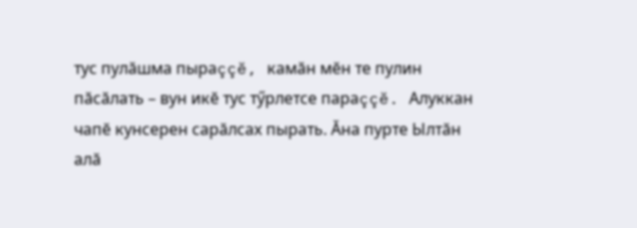тус пулăшма пыраççĕ, камăн мĕн те пулин пăсăлать – вун икĕ тус тӳрлетсе параççĕ. Алуккан чапĕ кунсерен сарăлсах пырать. Ăна пурте Ылтăн алă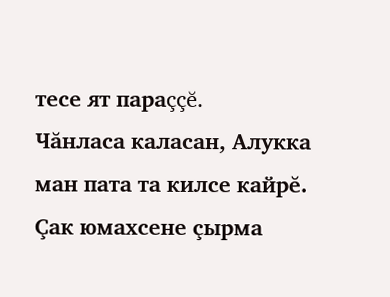тесе ят параççĕ.
Чăнласа каласан, Алукка ман пата та килсе кайрĕ. Çак юмахсене çырма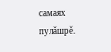самаях пулăшрĕ.